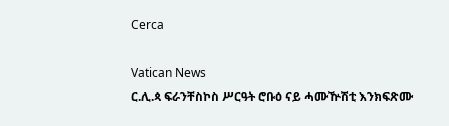Cerca

Vatican News
ር.ሊ.ጳ ፍራንቸስኮስ ሥርዓት ሮቡዕ ናይ ሓሙዅሽቲ እንክፍጽሙ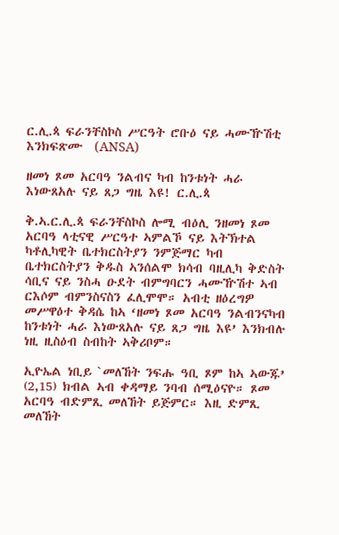ር.ሊ.ጳ ፍራንቸስኮስ ሥርዓት ሮቡዕ ናይ ሓሙዅሽቲ እንክፍጽሙ  (ANSA)

ዘመነ ጾመ አርባዓ ንልብና ካብ ከንቱነት ሓራ እነውጸአሉ ናይ ጸጋ ግዜ እዩ! ር.ሊ.ጳ

ቅ.ኣ.ር.ሊ.ጳ ፍራንቸስኮስ ሎሚ ብዕሊ ንዘመነ ጾመ አርባዓ ላቲናዊ ሥርዓተ ኣምልኾ ናይ እትኽተል ካቶሊካዊት ቤተክርስትያን ንምጅማር ካብ ቤተክርስትያን ቅዱስ ኣንሰልሞ ክሳብ ባዚሊካ ቅድስት ሳቢና ናይ ንስሓ ዑደት ብምግባርን ሓሙዅሽተ ኣብ ርእሶም ብምንስናስን ፈሊሞሞ። አብቲ ዘዕረግዎ መሥዋዕተ ቅዳሴ ከኣ ‘ዘመነ ጾመ አርባዓ ንልብንናካብ ከንቱነት ሓራ እነውጸአሉ ናይ ጸጋ ግዜ እዩ’ እንክብሉ ነዚ ዚስዕብ ስብከት ኣቅሪቦም።

ኢዮኤል ነቢይ `መለኸት ንፍሑ ዓቢ ጾም ከኣ ኣውጁ’ (2,15) ክብል ኣብ ቀዳማይ ንባብ ሰሚዕናዮ። ጾመ አርባዓ ብድምጺ መለኸት ይጅምር። እዚ ድምጺ መለኸት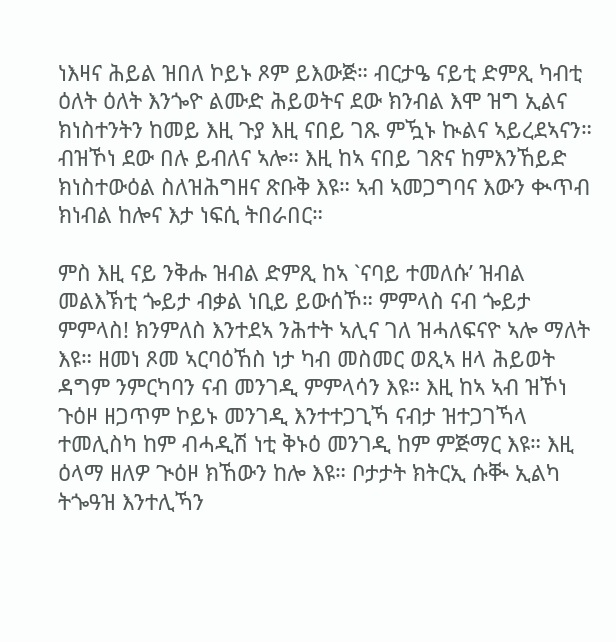ነእዛና ሕይል ዝበለ ኮይኑ ጾም ይእውጅ። ብርታዔ ናይቲ ድምጺ ካብቲ ዕለት ዕለት እንጐዮ ልሙድ ሕይወትና ደው ክንብል እሞ ዝግ ኢልና ክነስተንትን ከመይ እዚ ጉያ እዚ ናበይ ገጹ ምዃኑ ኲልና ኣይረደኣናን። ብዝኾነ ደው በሉ ይብለና ኣሎ። እዚ ከኣ ናበይ ገጽና ከምእንኸይድ ክነስተውዕል ስለዝሕግዘና ጽቡቅ እዩ። ኣብ ኣመጋግባና እውን ቊጥብ ክነብል ከሎና እታ ነፍሲ ትበራበር።

ምስ እዚ ናይ ንቅሑ ዝብል ድምጺ ከኣ `ናባይ ተመለሱ’ ዝብል መልእኽቲ ጐይታ ብቃል ነቢይ ይውሰኾ። ምምላስ ናብ ጐይታ ምምላስ! ክንምለስ እንተደኣ ንሕተት ኣሊና ገለ ዝሓለፍናዮ ኣሎ ማለት እዩ። ዘመነ ጾመ ኣርባዕኸስ ነታ ካብ መስመር ወጺኣ ዘላ ሕይወት ዳግም ንምርካባን ናብ መንገዲ ምምላሳን እዩ። እዚ ከኣ ኣብ ዝኾነ ጉዕዞ ዘጋጥም ኮይኑ መንገዲ እንተተጋጊኻ ናብታ ዝተጋገኻላ ተመሊስካ ከም ብሓዲሽ ነቲ ቅኑዕ መንገዲ ከም ምጅማር እዩ። እዚ ዕላማ ዘለዎ ጒዕዞ ክኸውን ከሎ እዩ። ቦታታት ክትርኢ ሱቚ ኢልካ ትጐዓዝ እንተሊኻን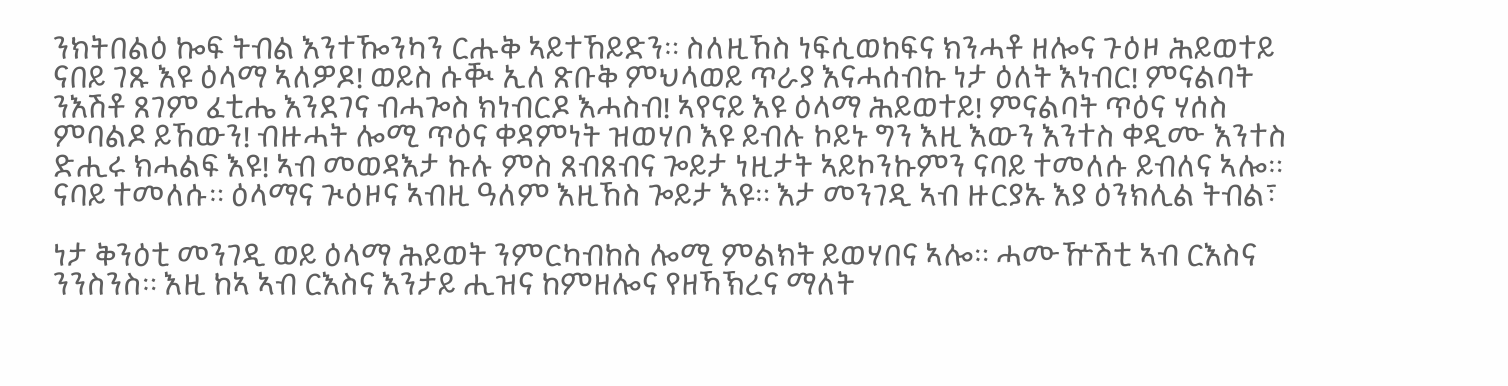ንክትበልዕ ኰፍ ትብል እንተዀንካን ርሑቅ ኣይተኸይድን። ስለዚኸስ ነፍሲወከፍና ክንሓቶ ዘሎና ጉዕዞ ሕይወተይ ናበይ ገጹ እዩ ዕላማ ኣለዎዶ! ወይስ ሱቚ ኢለ ጽቡቅ ምህላወይ ጥራያ እናሓሰብኩ ነታ ዕለት እነብር! ምናልባት ንእሽቶ ጸገም ፈቲሔ እንደገና ብሓጐስ ክነብርዶ እሓስብ! ኣየናይ እዩ ዕላማ ሕይወተይ! ምናልባት ጥዕና ሃሰስ ምባልዶ ይኸውን! ብዙሓት ሎሚ ጥዕና ቀዳምነት ዝወሃቦ እዩ ይብሉ ኮይኑ ግን እዚ እውን እንተስ ቀዲሙ እንተስ ድሒሩ ክሓልፍ እዩ! ኣብ መወዳእታ ኩሉ ምስ ጸብጸብና ጐይታ ነዚታት ኣይኮንኩምን ናባይ ተመለሱ ይብለና ኣሎ። ናባይ ተመለሱ። ዕላማና ጒዕዞና ኣብዚ ዓለም እዚኸስ ጐይታ እዩ። እታ መንገዲ ኣብ ዙርያኡ እያ ዕንክሊል ትብል፣

ነታ ቅንዕቲ መንገዲ ወይ ዕላማ ሕይወት ንምርካብከስ ሎሚ ምልክት ይወሃበና ኣሎ። ሓሙዅሽቲ ኣብ ርእስና ንንስንስ። እዚ ከኣ ኣብ ርእስና እንታይ ሒዝና ከምዘሎና የዘኻኽረና ማለት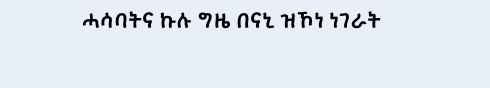ሓሳባትና ኩሉ ግዜ በናኒ ዝኾነ ነገራት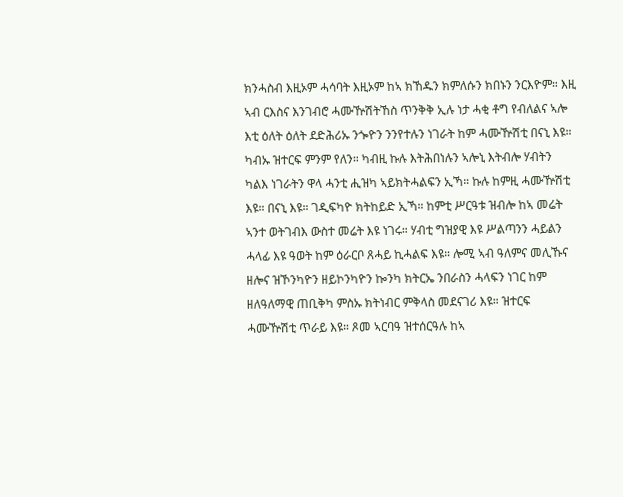ክንሓስብ እዚኦም ሓሳባት እዚኦም ከኣ ክኸዱን ክምለሱን ክበኑን ንርእዮም። እዚ ኣብ ርእስና እንገብሮ ሓሙዅሽትኸስ ጥንቅቅ ኢሉ ነታ ሓቂ ቶግ የብለልና ኣሎ እቲ ዕለት ዕለት ደድሕሪኡ ንጐዮን ንንየተሉን ነገራት ከም ሓሙዅሽቲ በናኒ እዩ። ካብኡ ዝተርፍ ምንም የለን። ካብዚ ኩሉ እትሕበነሉን ኣሎኒ እትብሎ ሃብትን ካልእ ነገራትን ዋላ ሓንቲ ሒዝካ ኣይክትሓልፍን ኢኻ። ኩሉ ከምዚ ሓሙዅሽቲ እዩ። በናኒ እዩ። ገዲፍካዮ ክትከይድ ኢኻ። ከምቲ ሥርዓቱ ዝብሎ ከኣ መሬት ኣንተ ወትገብእ ውስተ መሬት እዩ ነገሩ። ሃብቲ ግዝያዊ እዩ ሥልጣንን ሓይልን ሓላፊ እዩ ዓወት ከም ዕራርቦ ጸሓይ ኪሓልፍ እዩ። ሎሚ ኣብ ዓለምና መሊኹና ዘሎና ዝኾንካዮን ዘይኮንካዮን ኰንካ ክትርኤ ንበራስን ሓላፍን ነገር ከም ዘለዓለማዊ ጠቢቅካ ምስኡ ክትነብር ምቅላስ መደናገሪ እዩ። ዝተርፍ ሓሙዅሽቲ ጥራይ እዩ። ጾመ ኣርባዓ ዝተሰርዓሉ ከኣ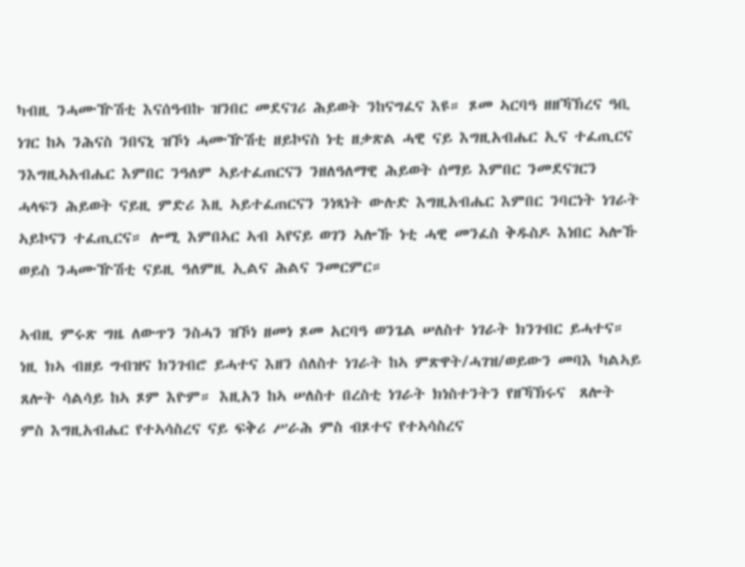ካብዚ ንሓሙዅሽቲ እናሰዓብኩ ዝንበር መደናገሪ ሕይወት ንከናግፈና እዩ። ጾመ ኣርባዓ ዘዘኻኽረና ዓቢ ነገር ከኣ ንሕናስ ንበናኒ ዝኾነ ሓሙዅሽቲ ዘይኮናስ ነቲ ዘቃጽል ሓዊ ናይ እግዚአብሔር ኢና ተፈጢርና ንእግዚኣአብሔር እምበር ንዓለም ኣይተፈጠርናን ንዘለዓለማዊ ሕይወት ሰማይ እምበር ንመደናገርን ሓላፍን ሕይወት ናይዚ ምድሪ እዚ ኣይተፈጠርናን ንነጻነት ውሉድ እግዚአብሔር እምበር ንባርነት ነገራት ኣይኮናን ተፈጢርና። ሎሚ እምበኣር ኣብ ኣየናይ ወገን ኣሎኹ ነቲ ሓዊ መንፈስ ቅዱስዶ እነበር ኣሎኹ ወይስ ንሓሙዅሽቲ ናይዚ ዓለምዚ ኢልና ሕልና ንመርምር።

ኣብዚ ምሩጽ ግዜ ለውጥን ንስሓን ዝኾነ ዘመነ ጾመ አርባዓ ወንጌል ሠለስተ ነገራት ክንገብር ይሓተና። ነዚ ክኣ ብዘይ ግብዝና ክንገብሮ ይሓተና እዘን ሰለስተ ነገራት ከኣ ምጽዋት/ሓገዝ/ወይውን መባእ ካልኣይ ጸሎት ሳልሳይ ከኣ ጾም እዮም። እዚአን ከኣ ሠለስተ በረስቲ ነገራት ክነስተንትን የዘኻኽሩና  ጸሎት ምስ እግዚአብሔር የተኣሳስረና ናይ ፍቅሪ ሥራሕ ምስ ብጾተና የተኣሳስረና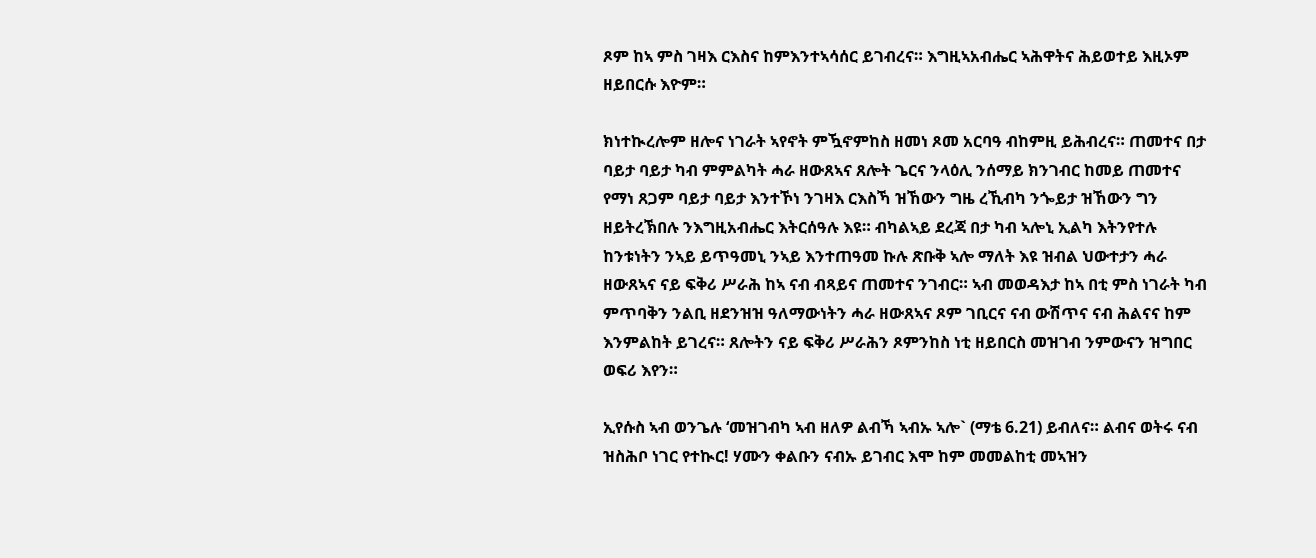ጾም ከኣ ምስ ገዛእ ርእስና ከምእንተኣሳሰር ይገብረና። እግዚኣአብሔር ኣሕዋትና ሕይወተይ እዚኦም ዘይበርሱ እዮም።

ክነተኲረሎም ዘሎና ነገራት ኣየኖት ምዃኖምከስ ዘመነ ጾመ አርባዓ ብከምዚ ይሕብረና። ጠመተና በታ ባይታ ባይታ ካብ ምምልካት ሓራ ዘውጸኣና ጸሎት ጌርና ንላዕሊ ንሰማይ ክንገብር ከመይ ጠመተና የማነ ጸጋም ባይታ ባይታ እንተኾነ ንገዛእ ርእስኻ ዝኸውን ግዜ ረኺብካ ንጐይታ ዝኸውን ግን ዘይትረኽበሉ ንእግዚአብሔር እትርሰዓሉ እዩ። ብካልኣይ ደረጃ በታ ካብ ኣሎኒ ኢልካ እትንየተሉ ከንቱነትን ንኣይ ይጥዓመኒ ንኣይ እንተጠዓመ ኩሉ ጽቡቅ ኣሎ ማለት እዩ ዝብል ህውተታን ሓራ ዘውጸኣና ናይ ፍቅሪ ሥራሕ ከኣ ናብ ብጻይና ጠመተና ንገብር። ኣብ መወዳእታ ከኣ በቲ ምስ ነገራት ካብ ምጥባቅን ንልቢ ዘደንዝዝ ዓለማውነትን ሓራ ዘውጸኣና ጾም ገቢርና ናብ ውሽጥና ናብ ሕልናና ከም እንምልከት ይገረና። ጸሎትን ናይ ፍቅሪ ሥራሕን ጾምንከስ ነቲ ዘይበርስ መዝገብ ንምውናን ዝግበር ወፍሪ እየን።

ኢየሱስ ኣብ ወንጌሉ ‘መዝገብካ ኣብ ዘለዎ ልብኻ ኣብኡ ኣሎ` (ማቴ 6.21) ይብለና። ልብና ወትሩ ናብ ዝስሕቦ ነገር የተኲር! ሃሙን ቀልቡን ናብኡ ይገብር እሞ ከም መመልከቲ መኣዝን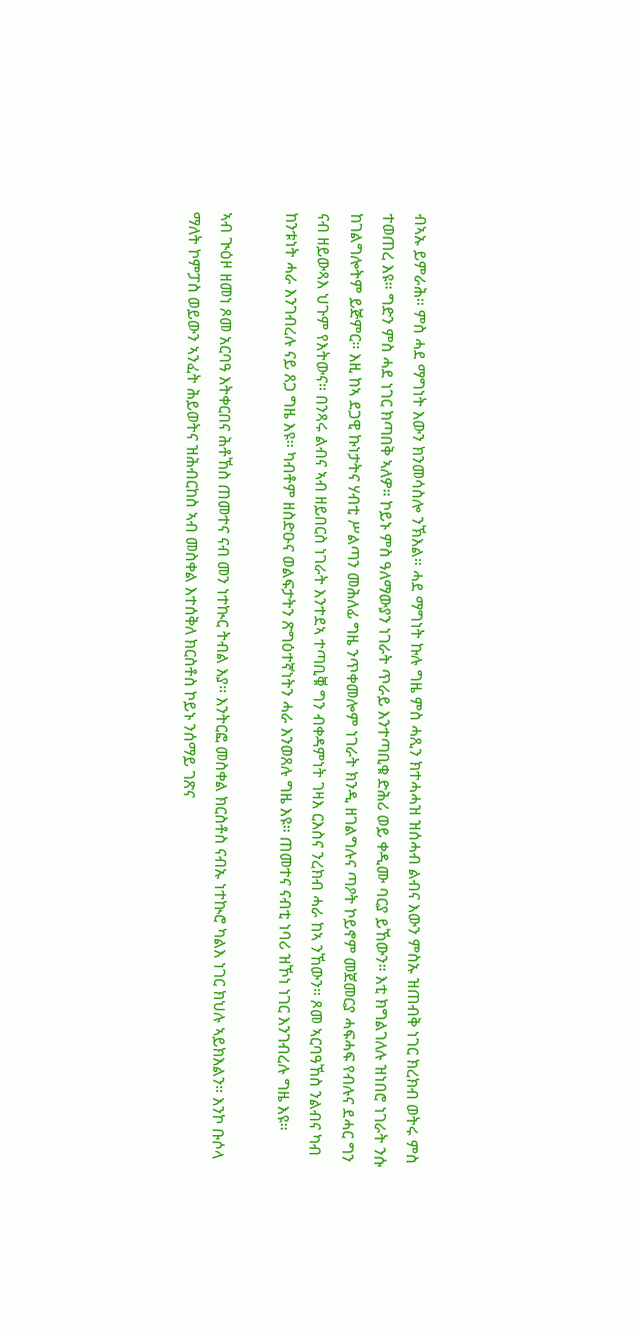ብኣኡ ይምራሕ። ምስ ሓደ ማግነት እውን ክንመሳስሎ ንኽእል። ሓደ ማግነት ኩሉ ግዜ ምስ ሓጺን ክተሓሓዝ ዝሰሓብ ልብና እውን ምስኡ ዝጠብቅ ነገር ክረክብ ወትሩ ምስ ተወጠረ እዩ። ግድን ምስ ሓደ ነገር ክጣበቅ ኣለዎ። ኮይኑ ምስ ዓለማውያን ነገራት ጥራይ እንተጣቢቁ ድሕሪ ወይ ቀዲሙ ባርያ ይኸውን። እቲ ክግልገለሉ ዝነበሮ ነገራት ንሱ ከገልግሎትም ይጅምር። እዚ ከኣ ደጋዊ ኩነታትና ሃብቲ ሥልጣን መሕለፊ ግዜ ንጥቀመሎም ነገራት ክንዲ ዘገልግሉና ጣዖት ኮይኖም መጀመርያ ሓፍሓፍ የብሉና ደሓር ግን ናብ ዘይውጻእ ህጉም የእትውና። በንጻሩ ልብና ኣብ ዘይበርስ ነገራት እንተደኣ ተጣቢቑ ግን ብቀዳምነት ገዛእ ርእስና ንረክብ ሓራ ከኣ ንኸውን። ጾመ ኣርባዓኸስ ንልብና ካብ ከንቱነት ሓራ እንገብረሉ ናይ ጸጋ ግዜ እዩ። ካብቶም ዘስድዑና ወልፍታትን ጽግዕተኛነትን ሓራ እንወጸሉ ግዜ እዩ። ጠመተና ናብቲ ነባሪ ዝኾነ ነገር እንገብረሉ ግዜ እዩ።

ኣብ ጒዕዞ ዘመነ ጾመ አርባዓ እትቀርበና ሕቶኸስ ጠመተና ናብ መን ነተኲር ትብል እያ። እንትርፎ መስቀል ክርስቶስ ናብኡ ነተኲሮ ካልእ ነገር ክህሉ ኣይክእልን። እንኮ ቡሶላ ማለት ኮምፓስ ወይውን ኣንፈት ሕይወትና ዝሕብርከስ ኣብ መስቀል እተሰቅለ ክርስቶስ ኮይኑ ንሰማይ ገጽና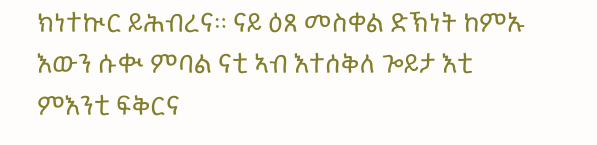ክነተኲር ይሕብረና። ናይ ዕጸ መስቀል ድኽነት ከምኡ እውን ሱቊ ምባል ናቲ ኣብ እተሰቅለ ጐይታ እቲ ምእንቲ ፍቅርና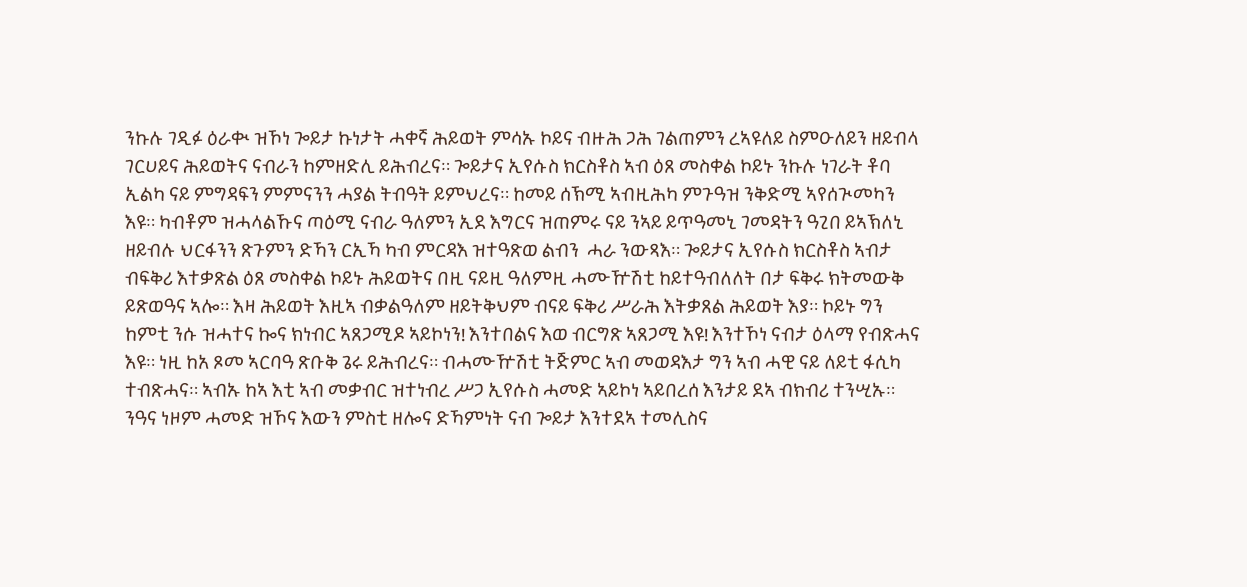ንኩሉ ገዲፉ ዕራቊ ዝኾነ ጐይታ ኩነታት ሓቀኛ ሕይወት ምሳኡ ኮይና ብዙሕ ጋሕ ገልጠምን ረኣዩለይ ስምዑለይን ዘይብላ ገርሀይና ሕይወትና ናብራን ከምዘድሊ ይሕብረና። ጐይታና ኢየሱስ ክርስቶስ ኣብ ዕጸ መስቀል ኮይኑ ንኩሉ ነገራት ቶባ ኢልካ ናይ ምግዳፍን ምምናንን ሓያል ትብዓት ይምህረና። ከመይ ሰኽሚ ኣብዚሕካ ምጉዓዝ ንቅድሚ ኣየሰጒመካን እዩ። ካብቶም ዝሓላልኹና ጣዕሚ ናብራ ዓለምን ኢደ እግርና ዝጠምሩ ናይ ንኣይ ይጥዓመኒ ገመዳትን ዓጊበ ይኣኽለኒ ዘይብሉ ህርፋንን ጽጉምን ድኻን ርኢኻ ካብ ምርዳእ ዝተዓጽወ ልብን  ሓራ ንውጻእ። ጐይታና ኢየሱስ ክርስቶስ ኣብታ ብፍቅሪ እተቃጽል ዕጸ መስቀል ኮይኑ ሕይወትና በዚ ናይዚ ዓለምዚ ሓሙዅሽቲ ከይተዓብለለት በታ ፍቅሩ ክትመውቅ ይጽወዓና ኣሎ። እዛ ሕይወት እዚኣ ብቃልዓለም ዘይትቅህም ብናይ ፍቅሪ ሥራሕ እትቃጸል ሕይወት እያ። ኮይኑ ግን ከምቲ ንሱ ዝሓተና ኰና ክነብር ኣጸጋሚዶ ኣይኮነን! እንተበልና እወ ብርግጽ ኣጸጋሚ እዩ! እንተኾነ ናብታ ዕላማ የብጽሓና እዩ። ነዚ ከአ ጾመ ኣርባዓ ጽቡቅ ጌሩ ይሕብረና። ብሓሙዅሽቲ ትጅምር ኣብ መወዳእታ ግን ኣብ ሓዊ ናይ ለይቲ ፋሲካ ተብጽሓና። ኣብኡ ከኣ እቲ ኣብ መቃብር ዝተነብረ ሥጋ ኢየሱስ ሓመድ ኣይኮነ ኣይበረሰ እንታይ ደኣ ብክብሪ ተንሢኡ። ንዓና ነዞም ሓመድ ዝኾና እውን ምስቲ ዘሎና ድኻምነት ናብ ጐይታ እንተደኣ ተመሊስና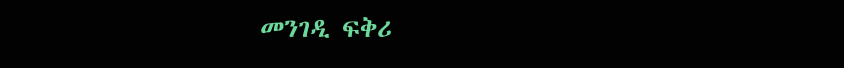መንገዲ ፍቅሪ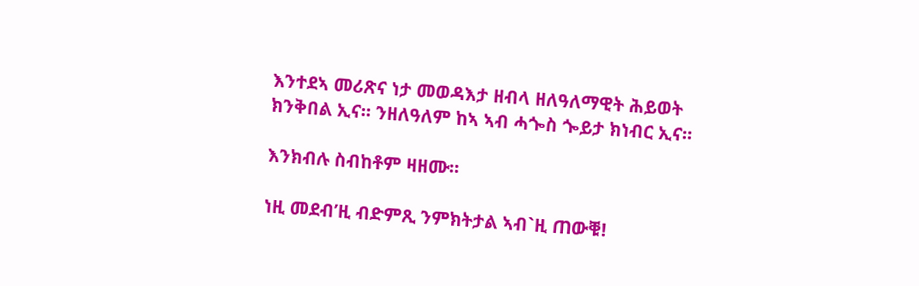እንተደኣ መሪጽና ነታ መወዳእታ ዘብላ ዘለዓለማዊት ሕይወት ክንቅበል ኢና። ንዘለዓለም ከኣ ኣብ ሓጐስ ጐይታ ክነብር ኢና።

እንክብሉ ስብከቶም ዛዘሙ።

ነዚ መደብ’ዚ ብድምጺ ንምክትታል ኣብ`ዚ ጠውቑ!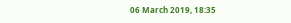06 March 2019, 18:35